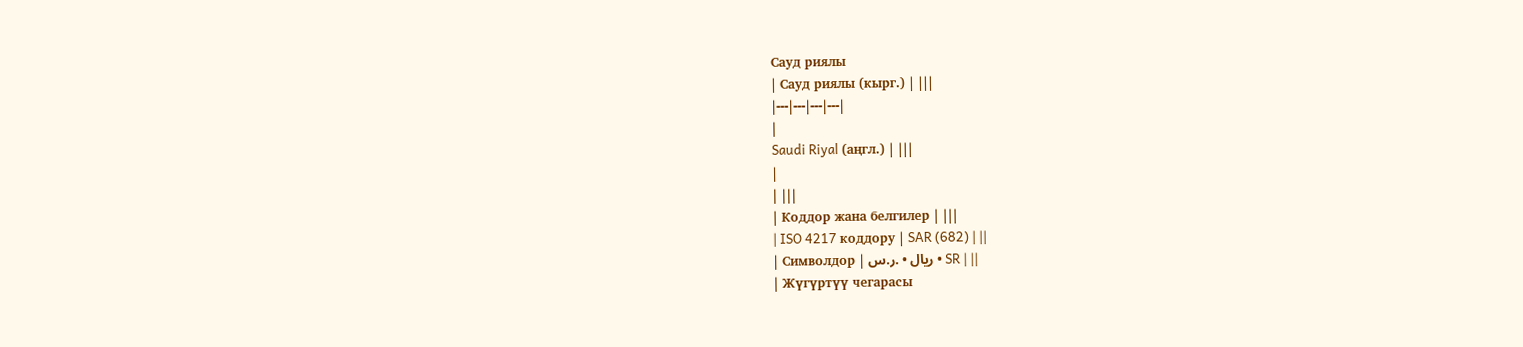Сауд риялы
| Сауд риялы (кырг.) | |||
|---|---|---|---|
|
Saudi Riyal (аңгл.) | |||
|
| |||
| Коддор жана белгилер | |||
| ISO 4217 коддору | SAR (682) | ||
| Символдор | ریال • .ر.س • SR | ||
| Жүгүртүү чегарасы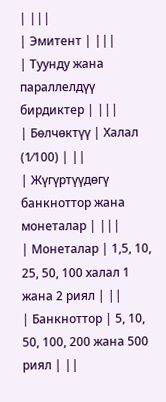| |||
| Эмитент | |||
| Туунду жана параллелдүү бирдиктер | |||
| Бөлчөктүү | Халал (1⁄100) | ||
| Жүгүртүүдөгү банкноттор жана монеталар | |||
| Монеталар | 1,5, 10, 25, 50, 100 халал 1 жана 2 риял | ||
| Банкноттор | 5, 10, 50, 100, 200 жана 500 риял | ||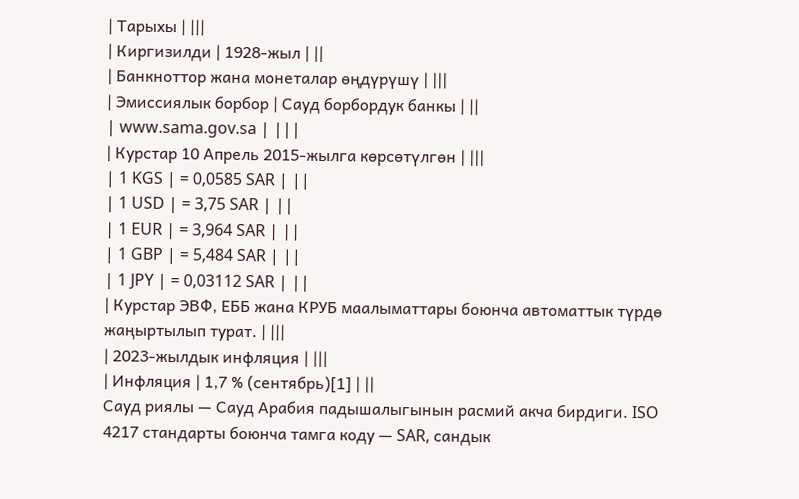| Тарыхы | |||
| Киргизилди | 1928-жыл | ||
| Банкноттор жана монеталар өңдүрүшү | |||
| Эмиссиялык борбор | Сауд борбордук банкы | ||
| www.sama.gov.sa | |||
| Курстар 10 Апрель 2015-жылга көрсөтүлгөн | |||
| 1 KGS | = 0,0585 SAR | ||
| 1 USD | = 3,75 SAR | ||
| 1 EUR | = 3,964 SAR | ||
| 1 GBP | = 5,484 SAR | ||
| 1 JPY | = 0,03112 SAR | ||
| Курстар ЭВФ, ЕББ жана КРУБ маалыматтары боюнча автоматтык түрдө жаңыртылып турат. | |||
| 2023-жылдык инфляция | |||
| Инфляция | 1,7 % (сентябрь)[1] | ||
Сауд риялы — Сауд Арабия падышалыгынын расмий акча бирдиги. ISO 4217 стандарты боюнча тамга коду — SAR, сандык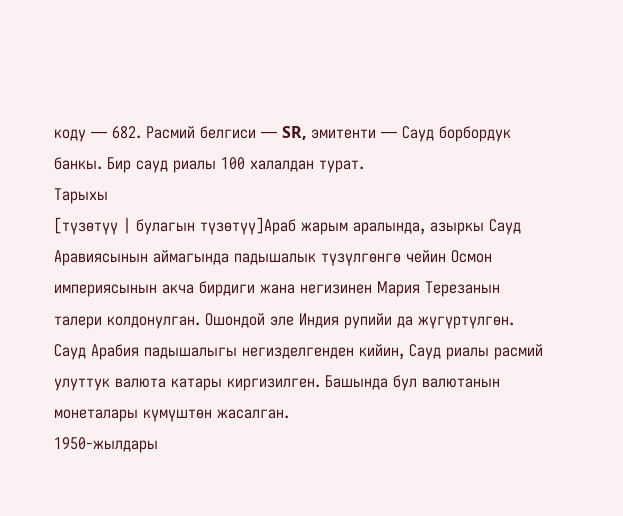коду — 682. Расмий белгиси — SR, эмитенти — Сауд борбордук банкы. Бир сауд риалы 100 халалдан турат.
Тарыхы
[түзөтүү | булагын түзөтүү]Араб жарым аралында, азыркы Сауд Аравиясынын аймагында падышалык түзүлгөнгө чейин Осмон империясынын акча бирдиги жана негизинен Мария Терезанын талери колдонулган. Ошондой эле Индия рупийи да жүгүртүлгөн.
Сауд Арабия падышалыгы негизделгенден кийин, Сауд риалы расмий улуттук валюта катары киргизилген. Башында бул валютанын монеталары күмүштөн жасалган.
1950-жылдары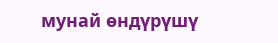мунай өндүрүшү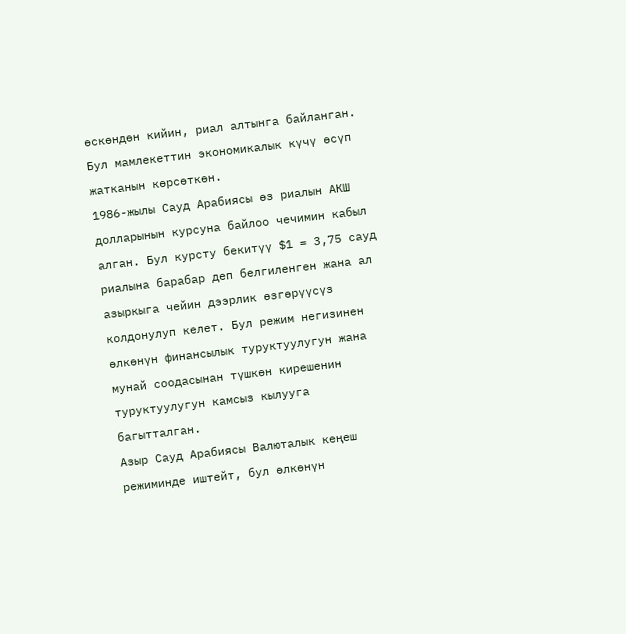өскөндөн кийин, риал алтынга байланган. Бул мамлекеттин экономикалык күчү өсүп жатканын көрсөткөн.
1986-жылы Сауд Арабиясы өз риалын АКШ долларынын курсуна байлоо чечимин кабыл алган. Бул курсту бекитүү $1 = 3,75 сауд риалына барабар деп белгиленген жана ал азыркыга чейин дээрлик өзгөрүүсүз колдонулуп келет. Бул режим негизинен өлкөнүн финансылык туруктуулугун жана мунай соодасынан түшкөн кирешенин туруктуулугун камсыз кылууга багытталган.
Азыр Сауд Арабиясы Валюталык кеңеш режиминде иштейт, бул өлкөнүн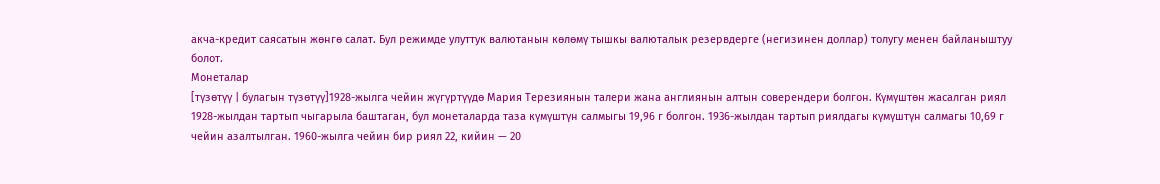акча-кредит саясатын жөнгө салат. Бул режимде улуттук валютанын көлөмү тышкы валюталык резервдерге (негизинен доллар) толугу менен байланыштуу болот.
Монеталар
[түзөтүү | булагын түзөтүү]1928-жылга чейин жүгүртүүдө Мария Терезиянын талери жана англиянын алтын соверендери болгон. Күмүштөн жасалган риял 1928-жылдан тартып чыгарыла баштаган, бул монеталарда таза күмүштүн салмыгы 19,96 г болгон. 1936-жылдан тартып риялдагы күмүштүн салмагы 10,69 г чейин азалтылган. 1960-жылга чейин бир риял 22, кийин — 20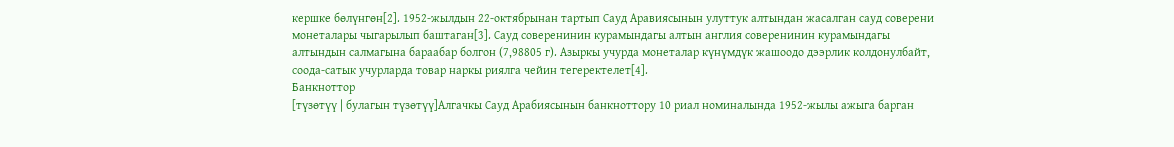кершке бөлүнгөн[2]. 1952-жылдын 22-октябрынан тартып Сауд Аравиясынын улуттук алтындан жасалган сауд соверени монеталары чыгарылып баштаган[3]. Сауд соверенинин курамындагы алтын англия соверенинин курамындагы алтындын салмагына бараабар болгон (7,98805 г). Азыркы учурда монеталар күнүмдүк жашоодо дээрлик колдонулбайт, соода-сатык учурларда товар наркы риялга чейин тегеректелет[4].
Банкноттор
[түзөтүү | булагын түзөтүү]Алгачкы Сауд Арабиясынын банкноттору 10 риал номиналында 1952-жылы ажыга барган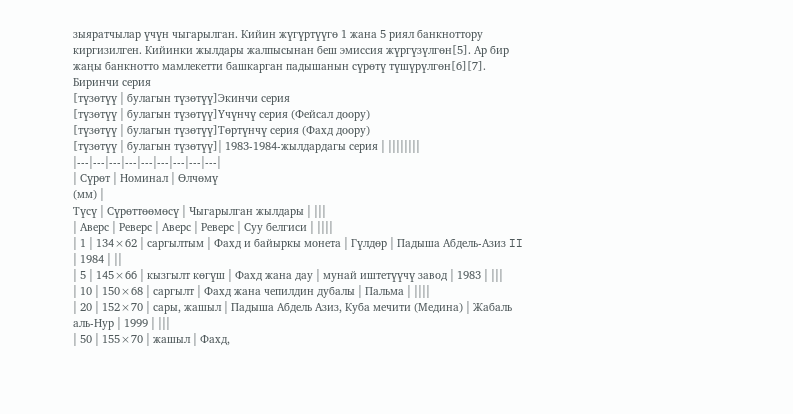зыяратчылар үчүн чыгарылган. Кийин жүгүртүүгө 1 жана 5 риял банкноттору киргизилген. Кийинки жылдары жалпысынан беш эмиссия жүргүзүлгөн[5]. Ар бир жаңы банкнотто мамлекетти башкарган падышанын сүрөтү түшүрүлгөн[6][7].
Биринчи серия
[түзөтүү | булагын түзөтүү]Экинчи серия
[түзөтүү | булагын түзөтүү]Үчүнчү серия (Фейсал доору)
[түзөтүү | булагын түзөтүү]Төртүнчү серия (Фахд доору)
[түзөтүү | булагын түзөтүү]| 1983-1984-жылдардагы серия | ||||||||
|---|---|---|---|---|---|---|---|---|
| Сүрөт | Номинал | Өлчөмү
(мм) |
Түсү | Сүрөттөөмөсү | Чыгарылган жылдары | |||
| Аверс | Реверс | Аверс | Реверс | Суу белгиси | ||||
| 1 | 134×62 | саргылтым | Фахд и байыркы монета | Гүлдөр | Падыша Абдель-Азиз II | 1984 | ||
| 5 | 145×66 | кызгылт көгүш | Фахд жана дау | мунай иштетүүчү завод | 1983 | |||
| 10 | 150×68 | саргылт | Фахд жана чепилдин дубалы | Пальма | ||||
| 20 | 152×70 | сары, жашыл | Падыша Абдель Азиз, Куба мечити (Медина) | Жабаль аль-Нур | 1999 | |||
| 50 | 155×70 | жашыл | Фахд,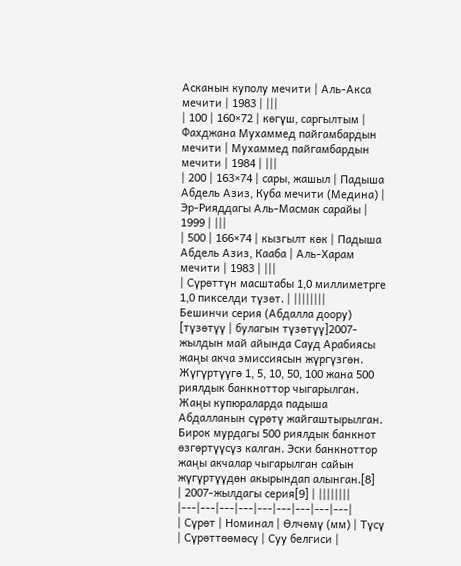Асканын куполу мечити | Аль-Акса мечити | 1983 | |||
| 100 | 160×72 | көгүш, саргылтым | Фахджана Мухаммед пайгамбардын мечити | Мухаммед пайгамбардын мечити | 1984 | |||
| 200 | 163×74 | сары, жашыл | Падыша Абдель Азиз, Куба мечити (Медина) | Эр-Рияддагы Аль-Масмак сарайы | 1999 | |||
| 500 | 166×74 | кызгылт көк | Падыша Абдель Азиз, Кааба | Аль-Харам мечити | 1983 | |||
| Сүрөттүн масштабы 1,0 миллиметрге 1,0 пикселди түзөт. | ||||||||
Бешинчи серия (Абдалла доору)
[түзөтүү | булагын түзөтүү]2007-жылдын май айында Сауд Арабиясы жаңы акча эмиссиясын жүргүзгөн. Жүгүртүүгө 1, 5, 10, 50, 100 жана 500 риялдык банкноттор чыгарылган. Жаңы купюраларда падыша Абдалланын сүрөтү жайгаштырылган. Бирок мурдагы 500 риялдык банкнот өзгөртүүсүз калган. Эски банкноттор жаңы акчалар чыгарылган сайын жүгүртүүдөн акырындап алынган.[8]
| 2007-жылдагы серия[9] | ||||||||
|---|---|---|---|---|---|---|---|---|
| Сүрөт | Номинал | Өлчөмү (мм) | Түсү | Сүрөттөөмөсү | Суу белгиси |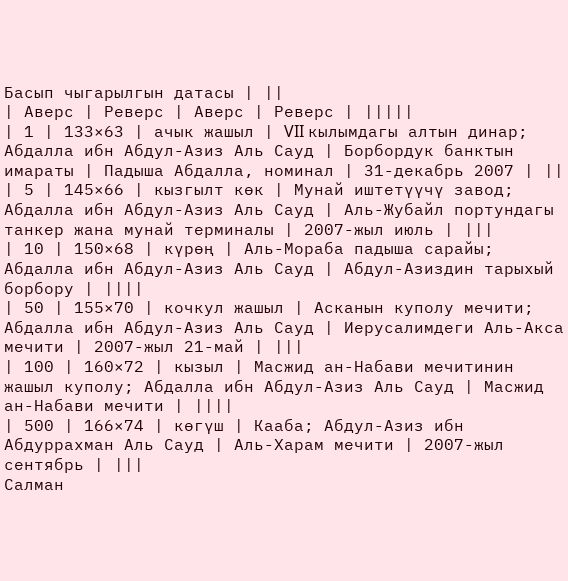Басып чыгарылгын датасы | ||
| Аверс | Реверс | Аверс | Реверс | |||||
| 1 | 133×63 | ачык жашыл | VII кылымдагы алтын динар; Абдалла ибн Абдул-Азиз Аль Сауд | Борбордук банктын имараты | Падыша Абдалла, номинал | 31-декабрь 2007 | ||
| 5 | 145×66 | кызгылт көк | Мунай иштетүүчү завод; Абдалла ибн Абдул-Азиз Аль Сауд | Аль-Жубайл портундагы танкер жана мунай терминалы | 2007-жыл июль | |||
| 10 | 150×68 | күрөң | Аль-Мораба падыша сарайы; Абдалла ибн Абдул-Азиз Аль Сауд | Абдул-Азиздин тарыхый борбору | ||||
| 50 | 155×70 | кочкул жашыл | Асканын куполу мечити; Абдалла ибн Абдул-Азиз Аль Сауд | Иерусалимдеги Аль-Акса мечити | 2007-жыл 21-май | |||
| 100 | 160×72 | кызыл | Масжид ан-Набави мечитинин жашыл куполу; Абдалла ибн Абдул-Азиз Аль Сауд | Масжид ан-Набави мечити | ||||
| 500 | 166×74 | көгүш | Кааба; Абдул-Азиз ибн Абдуррахман Аль Сауд | Аль-Харам мечити | 2007-жыл сентябрь | |||
Салман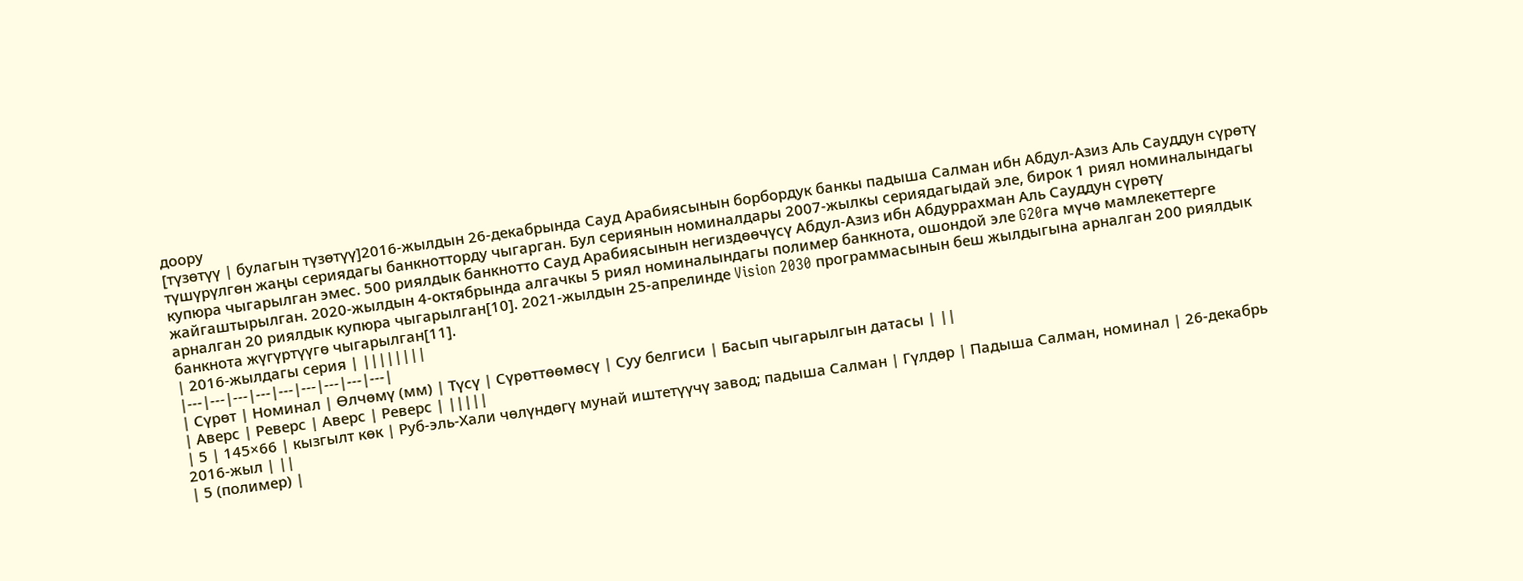доору
[түзөтүү | булагын түзөтүү]2016-жылдын 26-декабрында Сауд Арабиясынын борбордук банкы падыша Салман ибн Абдул-Азиз Аль Сауддун сүрөтү түшүрүлгөн жаңы сериядагы банкнотторду чыгарган. Бул сериянын номиналдары 2007-жылкы сериядагыдай эле, бирок 1 риял номиналындагы купюра чыгарылган эмес. 500 риялдык банкнотто Сауд Арабиясынын негиздөөчүсү Абдул-Азиз ибн Абдуррахман Аль Сауддун сүрөтү жайгаштырылган. 2020-жылдын 4-октябрында алгачкы 5 риял номиналындагы полимер банкнота, ошондой эле G20га мүчө мамлекеттерге арналган 20 риялдык купюра чыгарылган[10]. 2021-жылдын 25-апрелинде Vision 2030 программасынын беш жылдыгына арналган 200 риялдык банкнота жүгүртүүгө чыгарылган[11].
| 2016-жылдагы серия | ||||||||
|---|---|---|---|---|---|---|---|---|
| Сүрөт | Номинал | Өлчөмү (мм) | Түсү | Сүрөттөөмөсү | Суу белгиси | Басып чыгарылгын датасы | ||
| Аверс | Реверс | Аверс | Реверс | |||||
| 5 | 145×66 | кызгылт көк | Руб-эль-Хали чөлүндөгү мунай иштетүүчү завод; падыша Салман | Гүлдөр | Падыша Салман, номинал | 26-декабрь 2016-жыл | ||
| 5 (полимер) |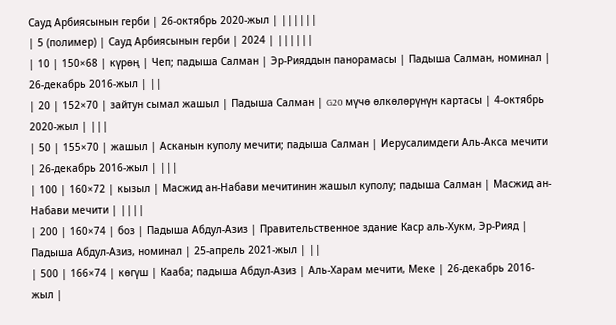Сауд Арбиясынын герби | 26-октябрь 2020-жыл | ||||||
| 5 (полимер) | Сауд Арбиясынын герби | 2024 | ||||||
| 10 | 150×68 | күрөң | Чеп; падыша Салман | Эр-Рияддын панорамасы | Падыша Салман, номинал | 26-декабрь 2016-жыл | ||
| 20 | 152×70 | зайтун сымал жашыл | Падыша Салман | G20 мүчө өлкөлөрүнүн картасы | 4-октябрь 2020-жыл | |||
| 50 | 155×70 | жашыл | Асканын куполу мечити; падыша Салман | Иерусалимдеги Аль-Акса мечити | 26-декабрь 2016-жыл | |||
| 100 | 160×72 | кызыл | Масжид ан-Набави мечитинин жашыл куполу; падыша Салман | Масжид ан-Набави мечити | ||||
| 200 | 160×74 | боз | Падыша Абдул-Азиз | Правительственное здание Каср аль-Хукм, Эр-Рияд | Падыша Абдул-Азиз, номинал | 25-апрель 2021-жыл | ||
| 500 | 166×74 | көгүш | Кааба; падыша Абдул-Азиз | Аль-Харам мечити, Меке | 26-декабрь 2016-жыл |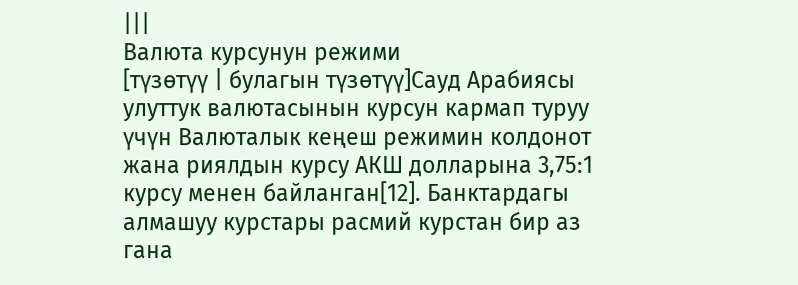|||
Валюта курсунун режими
[түзөтүү | булагын түзөтүү]Сауд Арабиясы улуттук валютасынын курсун кармап туруу үчүн Валюталык кеңеш режимин колдонот жана риялдын курсу АКШ долларына 3,75:1 курсу менен байланган[12]. Банктардагы алмашуу курстары расмий курстан бир аз гана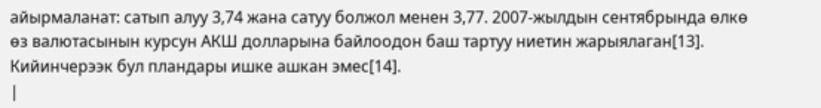айырмаланат: сатып алуу 3,74 жана сатуу болжол менен 3,77. 2007-жылдын сентябрында өлкө өз валютасынын курсун АКШ долларына байлоодон баш тартуу ниетин жарыялаган[13]. Кийинчерээк бул пландары ишке ашкан эмес[14].
|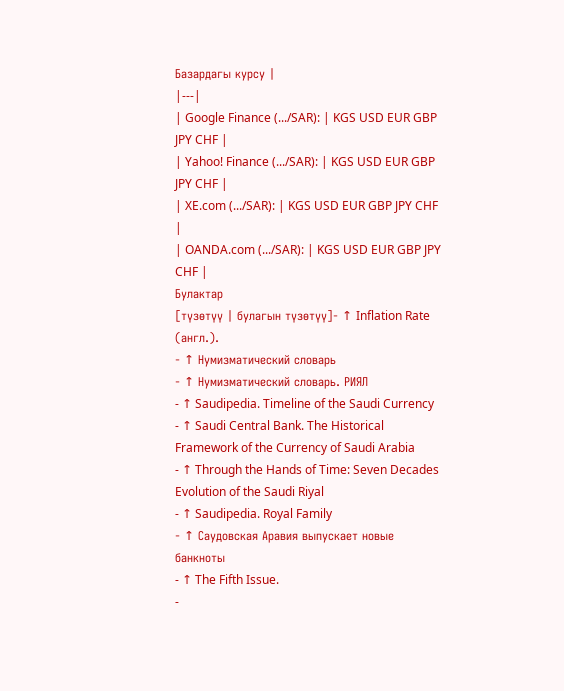Базардагы курсу |
|---|
| Google Finance (.../SAR): | KGS USD EUR GBP JPY CHF |
| Yahoo! Finance (.../SAR): | KGS USD EUR GBP JPY CHF |
| XE.com (.../SAR): | KGS USD EUR GBP JPY CHF |
| OANDA.com (.../SAR): | KGS USD EUR GBP JPY CHF |
Булактар
[түзөтүү | булагын түзөтүү]- ↑ Inflation Rate (англ.).
- ↑ Нумизматический словарь
- ↑ Нумизматический словарь. РИЯЛ
- ↑ Saudipedia. Timeline of the Saudi Currency
- ↑ Saudi Central Bank. The Historical Framework of the Currency of Saudi Arabia
- ↑ Through the Hands of Time: Seven Decades Evolution of the Saudi Riyal
- ↑ Saudipedia. Royal Family
- ↑ Саудовская Аравия выпускает новые банкноты
- ↑ The Fifth Issue.
-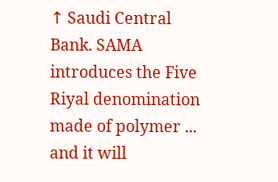↑ Saudi Central Bank. SAMA introduces the Five Riyal denomination made of polymer ... and it will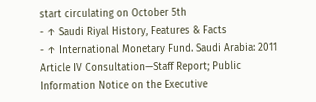start circulating on October 5th
- ↑ Saudi Riyal History, Features & Facts
- ↑ International Monetary Fund. Saudi Arabia: 2011 Article IV Consultation—Staff Report; Public Information Notice on the Executive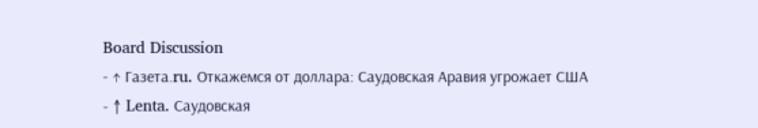Board Discussion
- ↑ Газета.ru. Откажемся от доллара: Саудовская Аравия угрожает США
- ↑ Lenta. Саудовская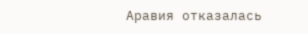Аравия отказалась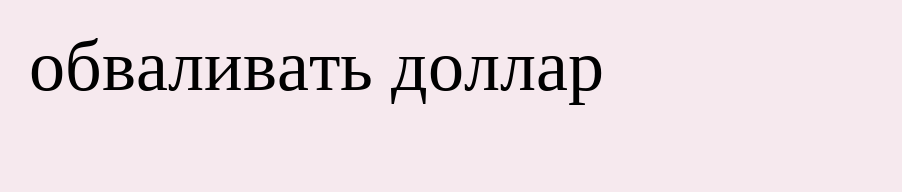обваливать доллар